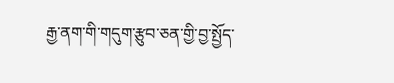རྒྱ་ནག་གི་གདུག་རྩུབ་ཅན་གྱི་བྱ་སྤྱོད་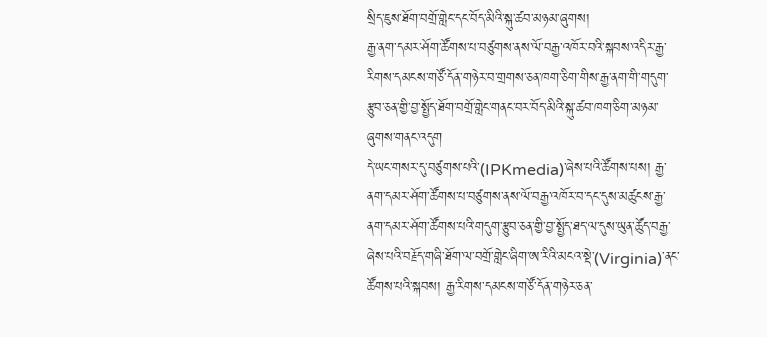སྲིད་ཇུས་ཐོག་བགྲོ་གླེང་དང་བོད་མིའི་སྐུ་ཚབ་མཉམ་ཞུགས།
རྒྱ་ནག་དམར་ཤོག་ཚོགས་པ་བཙུགས་ནས་ལོ་བརྒྱ་འཁོར་བའི་སྐབས་འདིར་རྒྱ་རིགས་དམངས་གཙོ་དོན་གཉེར་བ་གྲགས་ཅན་ཁག་ཅིག་གིས་རྒྱ་ནག་གི་གདུག་རྩུབ་ཅན་གྱི་བྱ་སྤྱོད་ཐོག་བགྲོ་གླེང་གནང་བར་བོད་མིའི་སྐུ་ཚབ་ཁག་ཅིག་མཉམ་ཞུགས་གནང་འདུག
དེ་ཡང་གསར་དུ་བཙུགས་པའི་(IPKmedia)་ཞེས་པའི་ཚོགས་པས། རྒྱ་ནག་དམར་ཤོག་ཚོགས་པ་བཙུགས་ནས་ལོ་བརྒྱ་འཁོར་བ་དང་དུས་མཚུངས་རྒྱ་ནག་དམར་ཤོག་ཚོགས་པའི་གདུག་རྩུབ་ཅན་གྱི་བྱ་སྤྱོད་ཐད་ལ་དུས་ཡུན་ཚོུད་བརྒྱ་ཞེས་པའི་བརྗོད་གཞི་ཐོག་ལ་བགྲོ་གླེང་ཞིག་ཨ་རིའི་མངའ་སྡེ་(Virginia)་ནང་ཚོགས་པའི་སྐབས། རྒྱ་རིགས་དམངས་གཙོ་དོན་གཉེར་ཅན་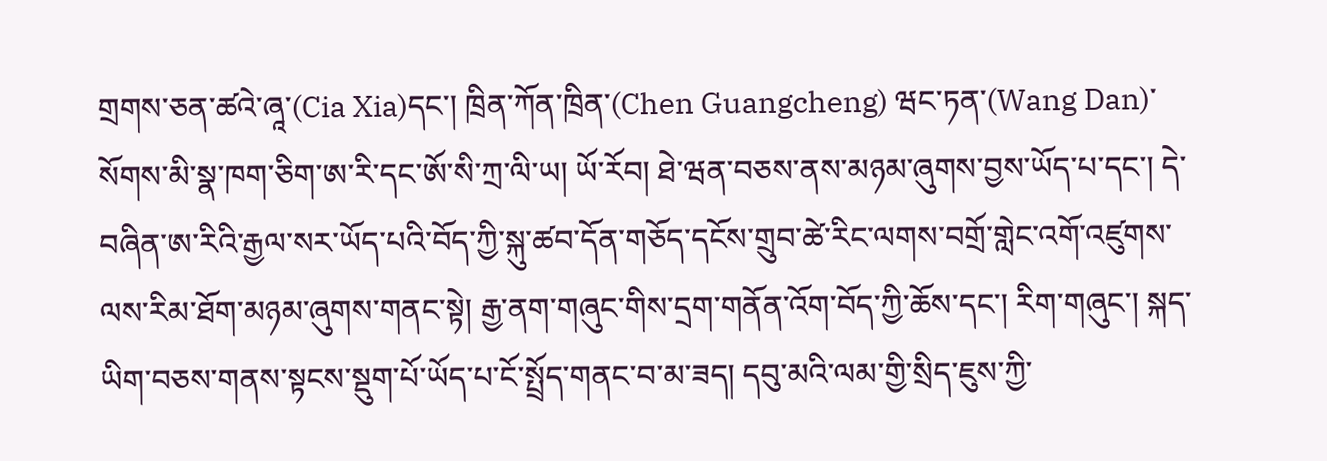གྲགས་ཅན་ཚའེ་ཞཱ་(Cia Xia)དང་། ཁྲིན་ཀོན་ཁྲིན་(Chen Guangcheng) ཝང་ཏན་(Wang Dan)་སོགས་མི་སྣ་ཁག་ཅིག་ཨ་རི་དང་ཨོ་སི་ཀྲ་ལི་ཡ། ཡོ་རོབ། ཐེ་ཝན་བཅས་ནས་མཉམ་ཞུགས་བྱས་ཡོད་པ་དང་། དེ་བཞིན་ཨ་རིའི་རྒྱལ་སར་ཡོད་པའི་བོད་ཀྱི་སྐུ་ཚབ་དོན་གཅོད་དངོས་གྲུབ་ཚེ་རིང་ལགས་བགྲོ་གླེང་འགོ་འཛུགས་ལས་རིམ་ཐོག་མཉམ་ཞུགས་གནང་སྟེ། རྒྱ་ནག་གཞུང་གིས་དྲག་གནོན་འོག་བོད་ཀྱི་ཆོས་དང་། རིག་གཞུང་། སྐད་ཡིག་བཅས་གནས་སྟངས་སྡུག་པོ་ཡོད་པ་ངོ་སྤྲོད་གནང་བ་མ་ཟད། དབུ་མའི་ལམ་གྱི་སྲིད་ཇུས་ཀྱི་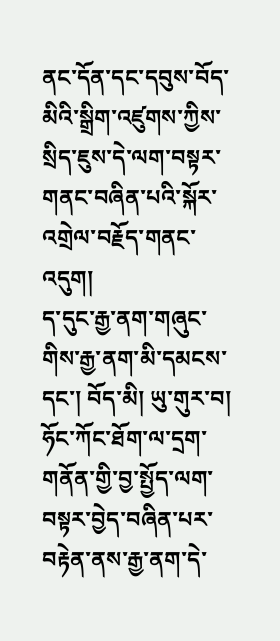ནང་དོན་དང་དབུས་བོད་མིའི་སྒྲིག་འཛུགས་ཀྱིས་སྲིད་ཇུས་དེ་ལག་བསྟར་གནང་བཞིན་པའི་སྐོར་འགྲེལ་བརྗོད་གནང་འདུག།
ད་དུང་རྒྱ་ནག་གཞུང་གིས་རྒྱ་ནག་མི་དམངས་དང་། བོད་མི། ཡུ་གུར་བ། ཧོང་ཀོང་ཐོག་ལ་དྲག་གནོན་གྱི་བྱ་སྤྱོད་ལག་བསྟར་བྱེད་བཞིན་པར་བརྟེན་ནས་རྒྱ་ནག་དེ་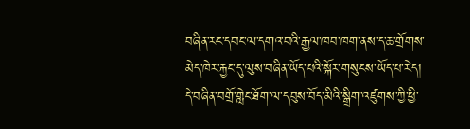བཞིན་རང་དབང་ལ་དགའ་བའི་རྒྱལ་ཁབ་ཁག་ནས་ད་ཆ་གྲོགས་མེད་ཁེར་རྐྱང་དུ་ལུས་བཞིན་ཡོད་པའི་སྐོར་གསུངས་ཡོད་པ་རེད།
དེ་བཞིན་བགྲོ་གླེང་ཐོག་ལ་དབུས་བོད་མིའི་སྒྲིག་འཛུགས་ཀྱི་ཕྱི་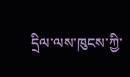དྲིལ་ལས་ཁུངས་ཀྱི་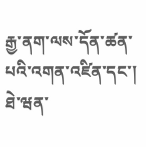རྒྱ་ནག་ལས་དོན་ཚན་པའི་འགན་འཛིན་དང་། ཐེ་ཝན་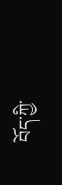བོད་ཀྱི་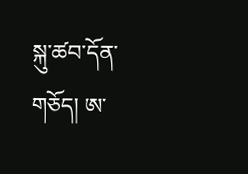སྐུ་ཚབ་དོན་གཅོད། ཨ་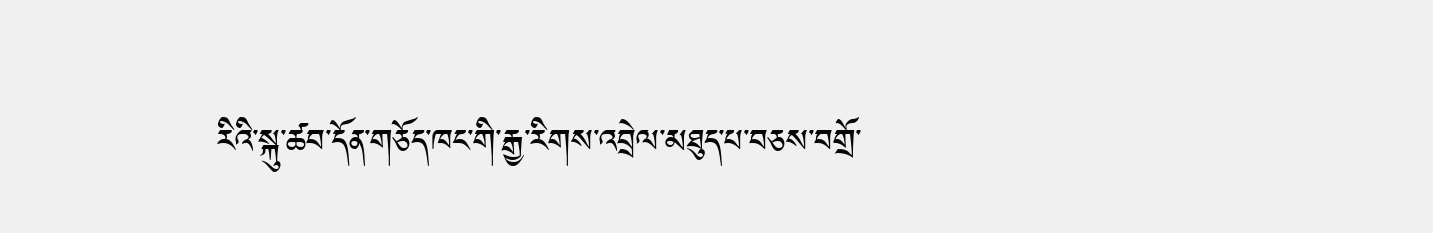རིའི་སྐུ་ཚབ་དོན་གཅོད་ཁང་གི་རྒྱ་རིགས་འབྲེལ་མཐུད་པ་བཅས་བགྲོ་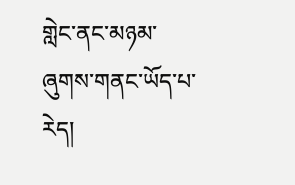གླེང་ནང་མཉམ་ཞུགས་གནང་ཡོད་པ་རེད།